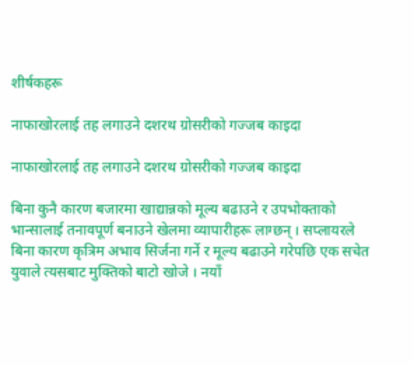शीर्षकहरू

नाफाखोरलाई तह लगाउने दशरथ ग्रोसरीको गज्जब काइदा

नाफाखोरलाई तह लगाउने दशरथ ग्रोसरीको गज्जब काइदा

बिना कुनै कारण बजारमा खाद्यान्नको मूल्य बढाउने र उपभोक्ताको भान्सालाई तनावपूर्ण बनाउने खेलमा व्यापारीहरू लाग्छन् । सप्लायरले बिना कारण कृत्रिम अभाव सिर्जना गर्ने र मूल्य बढाउने गरेपछि एक सचेत युवाले त्यसबाट मुक्तिको बाटो खोजे । नयाँ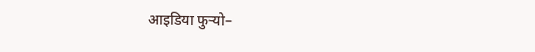आइडिया फुर्‍यो–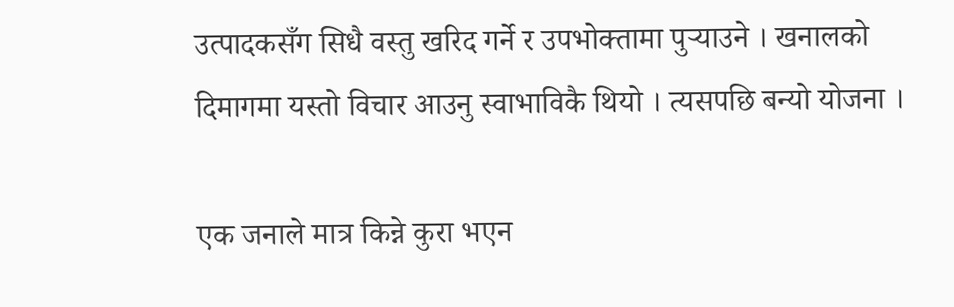उत्पादकसँग सिधै वस्तु खरिद गर्ने र उपभोक्तामा पुर्‍याउने । खनालको दिमागमा यस्तो विचार आउनु स्वाभाविकै थियो । त्यसपछि बन्यो योजना ।

एक जनाले मात्र किन्ने कुरा भएन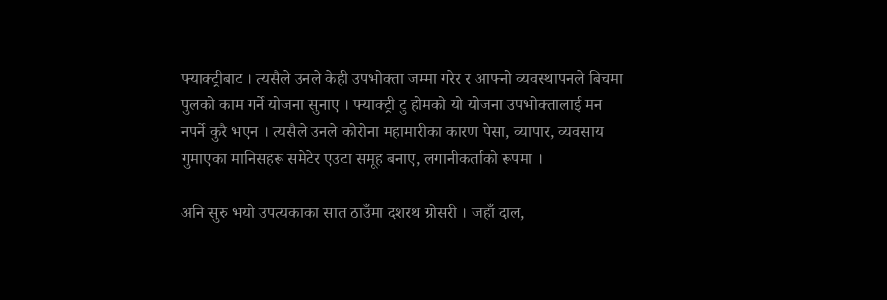फ्याक्ट्रीबाट । त्यसैले उनले केही उपभोक्ता जम्मा गरेर र आफ्नो व्यवस्थापनले बिचमा पुलको काम गर्ने योजना सुनाए । फ्याक्ट्री टु होमको यो योजना उपभोक्तालाई मन नपर्ने कुरै भएन । त्यसैले उनले कोरोना महामारीका कारण पेसा, व्यापार, व्यवसाय गुमाएका मानिसहरू समेटेर एउटा समूह बनाए, लगानीकर्ताको रूपमा ।

अनि सुरु भयो उपत्यकाका सात ठाउँमा दशरथ ग्रोसरी । जहाँ दाल,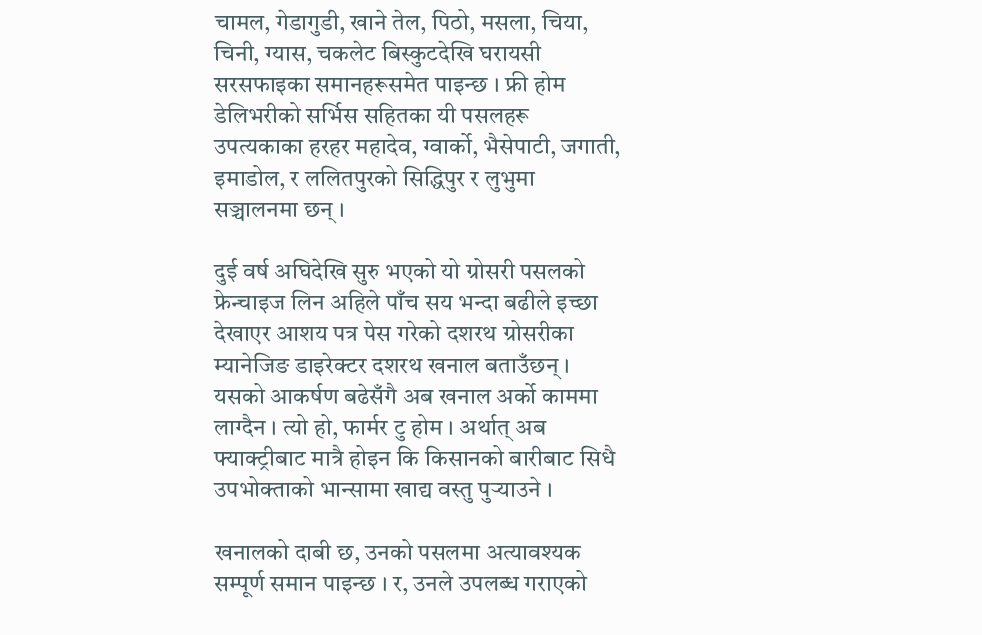चामल, गेडागुडी, खाने तेल, पिठो, मसला, चिया, चिनी, ग्यास, चकलेट बिस्कुटदेखि घरायसी सरसफाइका समानहरूसमेत पाइन्छ । फ्री होम डेलिभरीको सर्भिस सहितका यी पसलहरू उपत्यकाका हरहर महादेव, ग्वार्को, भैसेपाटी, जगाती, इमाडोल, र ललितपुरको सिद्धिपुर र लुभुमा सञ्चालनमा छन् ।

दुई वर्ष अघिदेखि सुरु भएको यो ग्रोसरी पसलको फ्रेन्चाइज लिन अहिले पाँच सय भन्दा बढीले इच्छा देखाएर आशय पत्र पेस गरेको दशरथ ग्रोसरीका म्यानेजिङ डाइरेक्टर दशरथ खनाल बताउँछन् । यसको आकर्षण बढेसँगै अब खनाल अर्को काममा लाग्दैन । त्यो हो, फार्मर टु होम । अर्थात् अब फ्याक्ट्रीबाट मात्रै होइन कि किसानको बारीबाट सिधै उपभोक्ताको भान्सामा खाद्य वस्तु पुर्‍याउने ।

खनालको दाबी छ, उनको पसलमा अत्यावश्यक सम्पूर्ण समान पाइन्छ । र, उनले उपलब्ध गराएको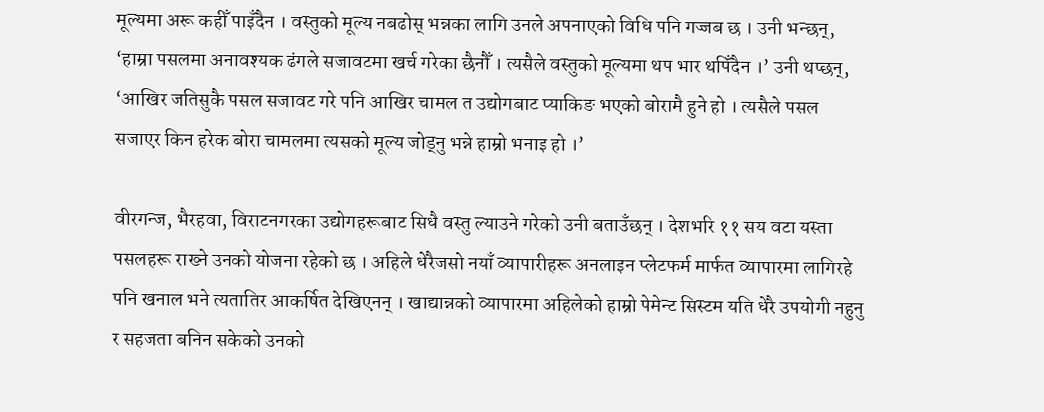मूल्यमा अरू कहीँ पाइँदैन । वस्तुको मूल्य नबढोस् भन्नका लागि उनले अपनाएको विधि पनि गज्जब छ । उनी भन्छन्, ‘हाम्रा पसलमा अनावश्यक ढंगले सजावटमा खर्च गरेका छैनौँ । त्यसैले वस्तुको मूल्यमा थप भार थपिँदैन ।’ उनी थप्छन्, ‘आखिर जतिसुकै पसल सजावट गरे पनि आखिर चामल त उद्योगबाट प्याकिङ भएको बोरामै हुने हो । त्यसैले पसल सजाएर किन हरेक बोरा चामलमा त्यसको मूल्य जोड्नु भन्ने हाम्रो भनाइ हो ।’

वीरगन्ज, भैरहवा, विराटनगरका उद्योगहरूबाट सिधै वस्तु ल्याउने गरेको उनी बताउँछन् । देशभरि ११ सय वटा यस्ता पसलहरू राख्ने उनको योजना रहेको छ । अहिले धेरैजसो नयाँ व्यापारीहरू अनलाइन प्लेटफर्म मार्फत व्यापारमा लागिरहे पनि खनाल भने त्यतातिर आकर्षित देखिएनन् । खाद्यान्नको व्यापारमा अहिलेको हाम्रो पेमेन्ट सिस्टम यति धेरै उपयोगी नहुनु र सहजता बनिन सकेको उनको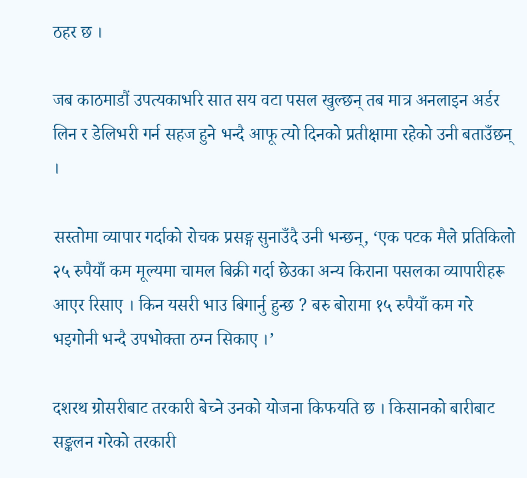ठहर छ ।

जब काठमाडौं उपत्यकाभरि सात सय वटा पसल खुल्छन् तब मात्र अनलाइन अर्डर लिन र डेलिभरी गर्न सहज हुने भन्दै आफू त्यो दिनको प्रतीक्षामा रहेको उनी बताउँछन् ।

सस्तोमा व्यापार गर्दाको रोचक प्रसङ्ग सुनाउँदै उनी भन्छन्, ‘एक पटक मैले प्रतिकिलो २५ रुपैयाँ कम मूल्यमा चामल बिक्री गर्दा छेउका अन्य किराना पसलका व्यापारीहरू आएर रिसाए । किन यसरी भाउ बिगार्नु हुन्छ ? बरु बोरामा १५ रुपैयाँ कम गरे भइगोनी भन्दै उपभोक्ता ठग्न सिकाए ।’

दशरथ ग्रोसरीबाट तरकारी बेच्ने उनको योजना किफयति छ । किसानको बारीबाट सङ्कलन गरेको तरकारी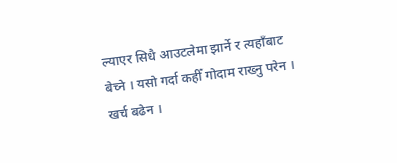ल्याएर सिधै आउटलेमा झार्ने र त्यहाँबाट बेच्ने । यसो गर्दा कहीँ गोदाम राख्नु परेन । खर्च बढेन ।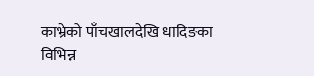काभ्रेको पाँचखालदेखि धादिङका विभिन्न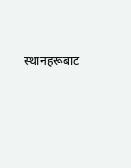स्थानहरूबाट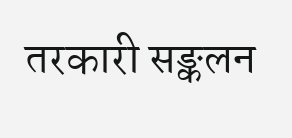तरकारी सङ्कलन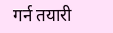गर्न तयारी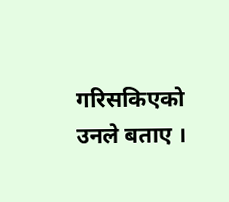गरिसकिएको उनले बताए ।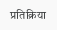प्रतिक्रिया